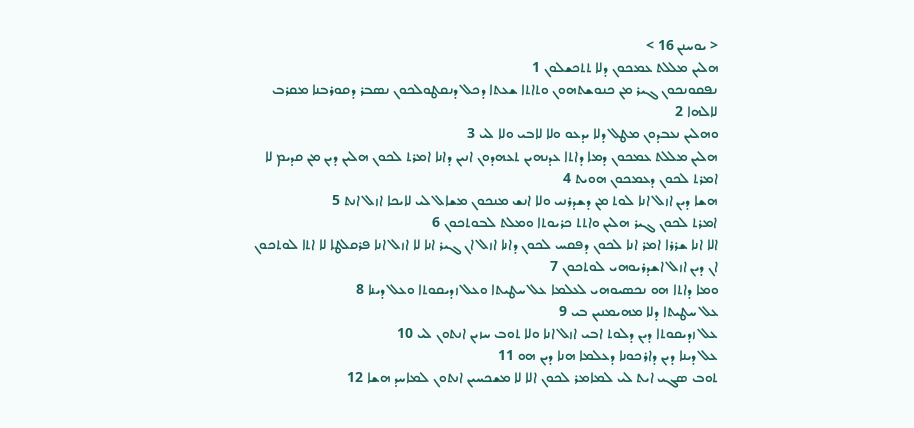< ܝܘܚܢܢ 16 >
ܗܠܝܢ ܡܠܠܬ ܥܡܟܘܢ ܕܠܐ ܬܬܟܫܠܘܢ 1
ܢܦܩܘܢܟܘܢ ܓܝܪ ܡܢ ܟܢܘܫܬܗܘܢ ܘܬܐܬܐ ܫܥܬܐ ܕܟܠ ܕܢܩܛܘܠܟܘܢ ܢܤܒܪ ܕܩܘܪܒܢܐ ܡܩܪܒ ܠܐܠܗܐ 2
ܘܗܠܝܢ ܢܥܒܕܘܢ ܡܛܠ ܕܠܐ ܝܕܥܘ ܘܠܐ ܠܐܒܝ ܘܠܐ ܠܝ 3
ܗܠܝܢ ܡܠܠܬ ܥܡܟܘܢ ܕܡܐ ܕܐܬܐ ܥܕܢܗܝܢ ܬܥܗܕܘܢ ܐܢܝܢ ܕܐܢܐ ܐܡܪܬ ܠܟܘܢ ܗܠܝܢ ܕܝܢ ܡܢ ܩܕܝܡ ܠܐ ܐܡܪܬ ܠܟܘܢ ܕܥܡܟܘܢ ܗܘܝܬ 4
ܗܫܐ ܕܝܢ ܐܙܠ ܐܢܐ ܠܘܬ ܡܢ ܕܫܕܪܢܝ ܘܠܐ ܐܢܫ ܡܢܟܘܢ ܡܫܐܠ ܠܝ ܠܐܝܟܐ ܐܙܠ ܐܢܬ 5
ܐܡܪܬ ܠܟܘܢ ܓܝܪ ܗܠܝܢ ܘܐܬܬ ܟܪܝܘܬܐ ܘܡܠܬ ܠܒܘܬܟܘܢ 6
ܐܠܐ ܐܢܐ ܫܪܪܐ ܐܡܪ ܐܢܐ ܠܟܘܢ ܕܦܩܚ ܠܟܘܢ ܕܐܢܐ ܐܙܠ ܐܢ ܓܝܪ ܐܢܐ ܠܐ ܐܙܠ ܐܢܐ ܦܪܩܠܛܐ ܠܐ ܐܬܐ ܠܘܬܟܘܢ ܐܢ ܕܝܢ ܐܙܠ ܐܫܕܪܝܘܗܝ ܠܘܬܟܘܢ 7
ܘܡܐ ܕܐܬܐ ܗܘ ܢܟܤܝܘܗܝ ܠܥܠܡܐ ܥܠ ܚܛܝܬܐ ܘܥܠ ܙܕܝܩܘܬܐ ܘܥܠ ܕܝܢܐ 8
ܥܠ ܚܛܝܬܐ ܕܠܐ ܡܗܝܡܢܝܢ ܒܝ 9
ܥܠ ܙܕܝܩܘܬܐ ܕܝܢ ܕܠܘܬ ܐܒܝ ܐܙܠ ܐܢܐ ܘܠܐ ܬܘܒ ܚܙܝܢ ܐܢܬܘܢ ܠܝ 10
ܥܠ ܕܝܢܐ ܕܝܢ ܕܐܪܟܘܢܐ ܕܥܠܡܐ ܗܢܐ ܕܝܢ ܗܘ 11
ܬܘܒ ܤܓܝ ܐܝܬ ܠܝ ܠܡܐܡܪ ܠܟܘܢ ܐܠܐ ܠܐ ܡܫܟܚܝܢ ܐܢܬܘܢ ܠܡܐܚܕ ܗܫܐ 12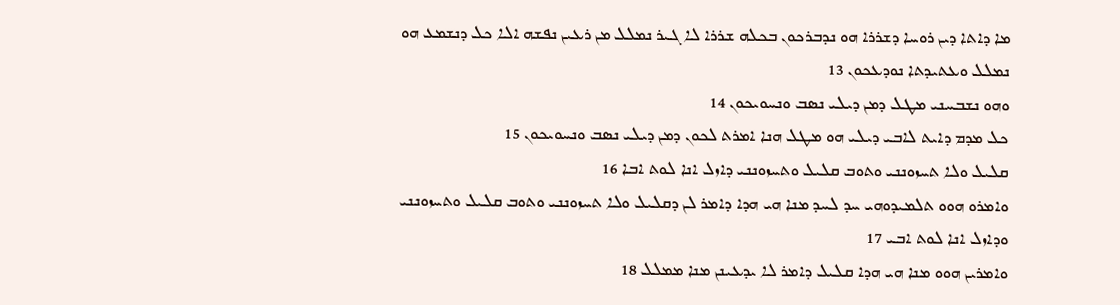ܡܐ ܕܐܬܐ ܕܝܢ ܪܘܚܐ ܕܫܪܪܐ ܗܘ ܢܕܒܪܟܘܢ ܒܟܠܗ ܫܪܪܐ ܠܐ ܓܝܪ ܢܡܠܠ ܡܢ ܪܥܝܢ ܢܦܫܗ ܐܠܐ ܟܠ ܕܢܫܡܥ ܗܘ ܢܡܠܠ ܘܥܬܝܕܬܐ ܢܘܕܥܟܘܢ 13
ܘܗܘ ܢܫܒܚܢܝ ܡܛܠ ܕܡܢ ܕܝܠܝ ܢܤܒ ܘܢܚܘܝܟܘܢ 14
ܟܠ ܡܕܡ ܕܐܝܬ ܠܐܒܝ ܕܝܠܝ ܗܘ ܡܛܠ ܗܢܐ ܐܡܪܬ ܠܟܘܢ ܕܡܢ ܕܝܠܝ ܢܤܒ ܘܢܚܘܝܟܘܢ 15
ܩܠܝܠ ܘܠܐ ܬܚܙܘܢܢܝ ܘܬܘܒ ܩܠܝܠ ܘܬܚܙܘܢܢܝ ܕܐܙܠ ܐܢܐ ܠܘܬ ܐܒܐ 16
ܘܐܡܪܘ ܗܘܘ ܬܠܡܝܕܘܗܝ ܚܕ ܠܚܕ ܡܢܐ ܗܝ ܗܕܐ ܕܐܡܪ ܠܢ ܕܩܠܝܠ ܘܠܐ ܬܚܙܘܢܢܝ ܘܬܘܒ ܩܠܝܠ ܘܬܚܙܘܢܢܝ ܘܕܐܙܠ ܐܢܐ ܠܘܬ ܐܒܝ 17
ܘܐܡܪܝܢ ܗܘܘ ܡܢܐ ܗܝ ܗܕܐ ܩܠܝܠ ܕܐܡܪ ܠܐ ܝܕܥܝܢܢ ܡܢܐ ܡܡܠܠ 18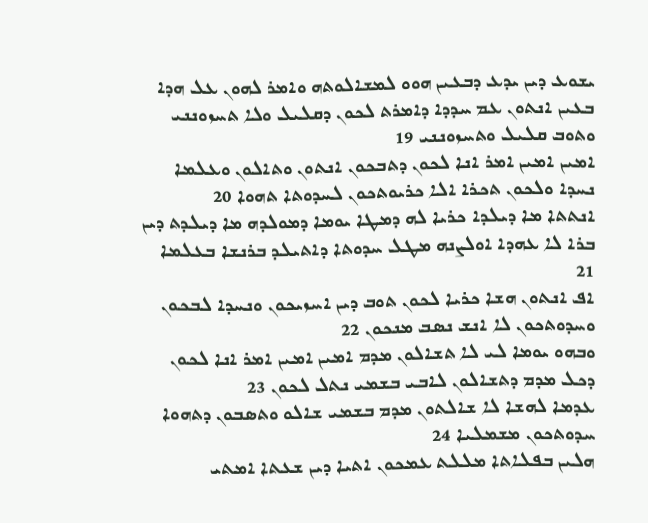ܝܫܘܥ ܕܝܢ ܝܕܥ ܕܒܥܝܢ ܗܘܘ ܠܡܫܐܠܘܬܗ ܘܐܡܪ ܠܗܘܢ ܥܠ ܗܕܐ ܒܥܝܢ ܐܢܬܘܢ ܥܡ ܚܕܕܐ ܕܐܡܪܬ ܠܟܘܢ ܕܩܠܝܠ ܘܠܐ ܬܚܙܘܢܢܝ ܘܬܘܒ ܩܠܝܠ ܘܬܚܙܘܢܢܝ 19
ܐܡܝܢ ܐܡܝܢ ܐܡܪ ܐܢܐ ܠܟܘܢ ܕܬܒܟܘܢ ܐܢܬܘܢ ܘܬܐܠܘܢ ܘܥܠܡܐ ܢܚܕܐ ܘܠܟܘܢ ܬܟܪܐ ܐܠܐ ܟܪܝܘܬܟܘܢ ܠܚܕܘܬܐ ܬܗܘܐ 20
ܐܢܬܬܐ ܡܐ ܕܝܠܕܐ ܟܪܝܐ ܠܗ ܕܡܛܐ ܝܘܡܐ ܕܡܘܠܕܗ ܡܐ ܕܝܠܕܬ ܕܝܢ ܒܪܐ ܠܐ ܥܗܕܐ ܐܘܠܨܢܗ ܡܛܠ ܚܕܘܬܐ ܕܐܬܝܠܕ ܒܪܢܫܐ ܒܥܠܡܐ 21
ܐܦ ܐܢܬܘܢ ܗܫܐ ܟܪܝܐ ܠܟܘܢ ܬܘܒ ܕܝܢ ܐܚܙܝܟܘܢ ܘܢܚܕܐ ܠܒܟܘܢ ܘܚܕܘܬܟܘܢ ܠܐ ܐܢܫ ܢܤܒ ܡܢܟܘܢ 22
ܘܒܗܘ ܝܘܡܐ ܠܝ ܠܐ ܬܫܐܠܘܢ ܡܕܡ ܐܡܝܢ ܐܡܝܢ ܐܡܪ ܐܢܐ ܠܟܘܢ ܕܟܠ ܡܕܡ ܕܬܫܐܠܘܢ ܠܐܒܝ ܒܫܡܝ ܢܬܠ ܠܟܘܢ 23
ܥܕܡܐ ܠܗܫܐ ܠܐ ܫܐܠܬܘܢ ܡܕܡ ܒܫܡܝ ܫܐܠܘ ܘܬܤܒܘܢ ܕܬܗܘܐ ܚܕܘܬܟܘܢ ܡܫܡܠܝܐ 24
ܗܠܝܢ ܒܦܠܐܬܐ ܡܠܠܬ ܥܡܟܘܢ ܐܬܝܐ ܕܝܢ ܫܥܬܐ ܐܡܬܝ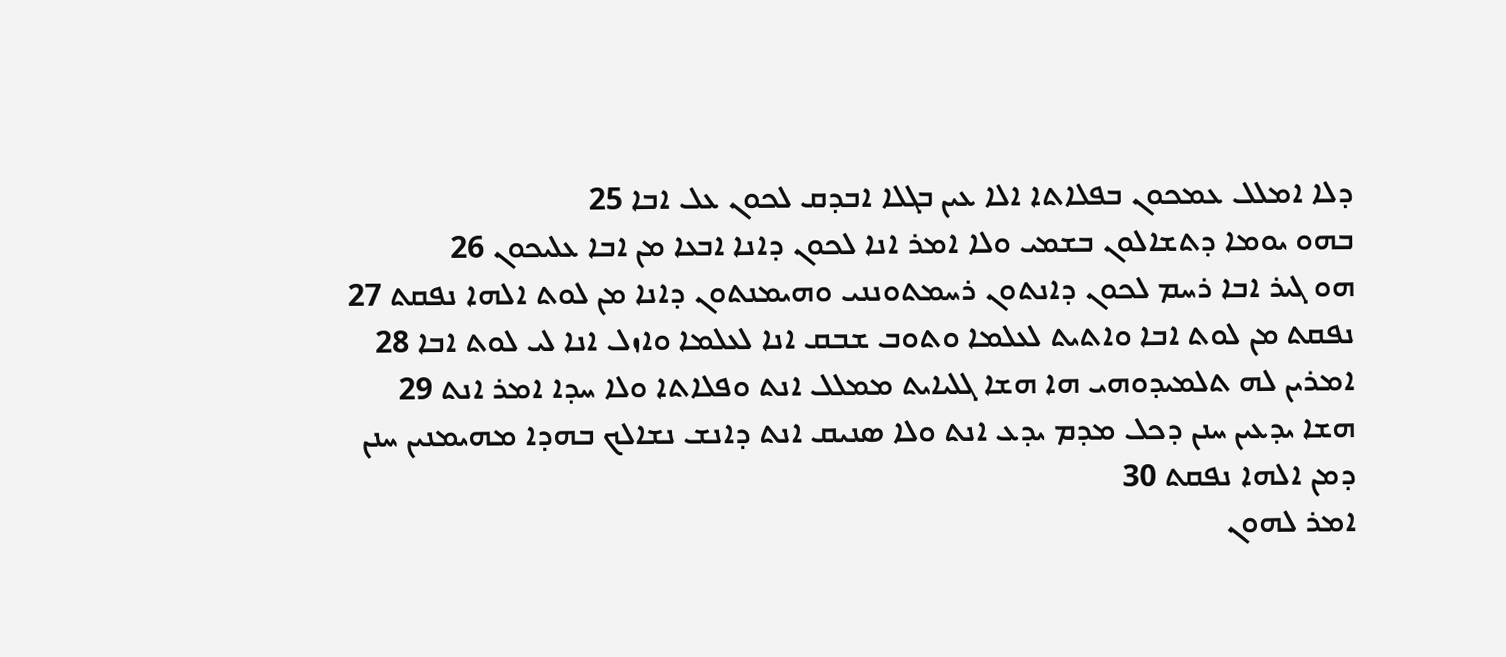ܕܠܐ ܐܡܠܠ ܥܡܟܘܢ ܒܦܠܐܬܐ ܐܠܐ ܥܝܢ ܒܓܠܐ ܐܒܕܩ ܠܟܘܢ ܥܠ ܐܒܐ 25
ܒܗܘ ܝܘܡܐ ܕܬܫܐܠܘܢ ܒܫܡܝ ܘܠܐ ܐܡܪ ܐܢܐ ܠܟܘܢ ܕܐܢܐ ܐܒܥܐ ܡܢ ܐܒܐ ܥܠܝܟܘܢ 26
ܗܘ ܓܝܪ ܐܒܐ ܪܚܡ ܠܟܘܢ ܕܐܢܬܘܢ ܪܚܡܬܘܢܢܝ ܘܗܝܡܢܬܘܢ ܕܐܢܐ ܡܢ ܠܘܬ ܐܠܗܐ ܢܦܩܬ 27
ܢܦܩܬ ܡܢ ܠܘܬ ܐܒܐ ܘܐܬܝܬ ܠܥܠܡܐ ܘܬܘܒ ܫܒܩ ܐܢܐ ܠܥܠܡܐ ܘܐܙܠ ܐܢܐ ܠܝ ܠܘܬ ܐܒܐ 28
ܐܡܪܝܢ ܠܗ ܬܠܡܝܕܘܗܝ ܗܐ ܗܫܐ ܓܠܝܐܝܬ ܡܡܠܠ ܐܢܬ ܘܦܠܐܬܐ ܘܠܐ ܚܕܐ ܐܡܪ ܐܢܬ 29
ܗܫܐ ܝܕܥܝܢ ܚܢܢ ܕܟܠ ܡܕܡ ܝܕܥ ܐܢܬ ܘܠܐ ܤܢܝܩ ܐܢܬ ܕܐܢܫ ܢܫܐܠܟ ܒܗܕܐ ܡܗܝܡܢܝܢ ܚܢܢ ܕܡܢ ܐܠܗܐ ܢܦܩܬ 30
ܐܡܪ ܠܗܘܢ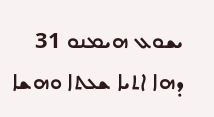ܝܫܘܥ ܗܝܡܢܘ 31
ܕܗܐ ܐܬܝܐ ܫܥܬܐ ܘܗܫܐ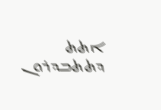ܐܬܬ ܕܬܬܒܕܪܘܢ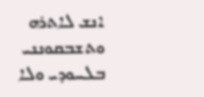ܐܢܫ ܠܐܬܪܗ ܘܬܫܒܩܘܢܢܝ ܒܠܚܘܕܝ ܘܠܐ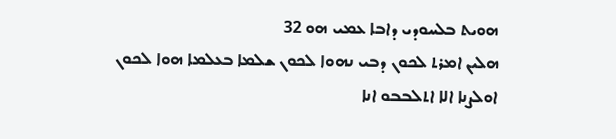ܗܘܝܬ ܒܠܚܘܕܝ ܕܐܒܐ ܥܡܝ ܗܘ 32
ܗܠܝܢ ܐܡܪܬ ܠܟܘܢ ܕܒܝ ܢܗܘܐ ܠܟܘܢ ܫܠܡܐ ܒܥܠܡܐ ܗܘܐ ܠܟܘܢ ܐܘܠܨܢܐ ܐܠܐ ܐܬܠܒܒܘ ܐܢܐ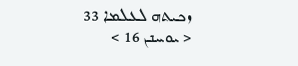ܙܟܝܬܗ ܠܥܠܡܐ 33
< ܝܘܚܢܢ 16 >